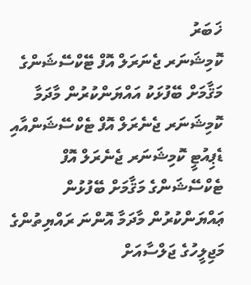ޚަބަރު
ކޮމިޝަނަރ ޖެނަރަލް އޮފް ޓޭކްސޭޝަންގެ މަޤާމަށް ބޭފުޅަކު އައްޔަންކުރުން މާދަމާ
ކޮމިޝަނަރ ޖެނެރަލް އޮފް ޓެކްސޭޝަންއާއި ޑެޕިއުޓީ ކޮމިޝަނަރ ޖެނެރަލް އޮފް ޓެކްސޭޝަންގެ މަޤާމަށް ބޭފުޅުން ޢައްޔަންކުރުން މާދަމާ އޮންނަ ރައްޔިތުންގެ މަޖިލީހުގެ ޖަލްސާއަށް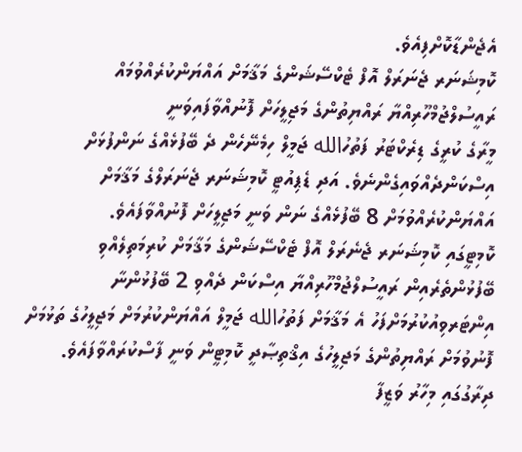އެޖެންޑާކޮށްފިއެވެ.
ކޮމިޝަނަރ ޖެނަރަލް އޮފް ޓެކްސޭޝަންގެ މަޤާމަށް އައްޔަންކުރެއްވުމައް ރައީސުލްޖުމްހޫރިއްޔާ ރައްޔިތުންގެ މަޖިލީހަށް ފޮނުއްވާފައިވަނީ
މީރާގެ ކުރީގެ ޑިރެކްޓަރު ފަތުހުالله ޖަމީލް ހިމެނޭހެން ދެ ބޭފުޅެއްގެ ނަންފުޅަށް އިސްކަންދެއްވައިގެންނެވެ. އަދި ޑެޕިއުޓީ ކޮމިޝަނަރ ޖެނަރަލްގެ މަޤާމަށް އައްޔަންކުރެއްވުމަށް 8 ބޭފުޅެއްގެ ނަން ވަނީ މަޖިލީހަށް ފޮނުއްވާފައެވެ.
ކޮމިޓީގައި ކޮމިޝަނަރ ޖެނެރަލް އޮފް ޓެކްސޭޝަންގެ މަޤާމަށް ކުރިމަތިލެއްވި ބޭފުޅުންތެރެއިން ރައީސުލްޖުމްހޫރިއްޔާ އިސްކަން ދެއްވި 2 ބޭފުޅުންނާ އިންޓަރވިއުކުރުމަށްފަހު އެ މަޤާމަށް ފަތުހުالله ޖަމީލް އައްޔަންކުރުމަށް މަޖިލީހުގެ ތަޅުމަށް ފޮނުވުމަށް ރައްޔިތުންގެ މަޖިލީހުގެ އިޤްތިޞާދީ ކޮމިޓީން ވަނީ ފާސްކުރައްވާފައެވެ.
ދިރާގުގައި މިހާރު ވަޒީފާ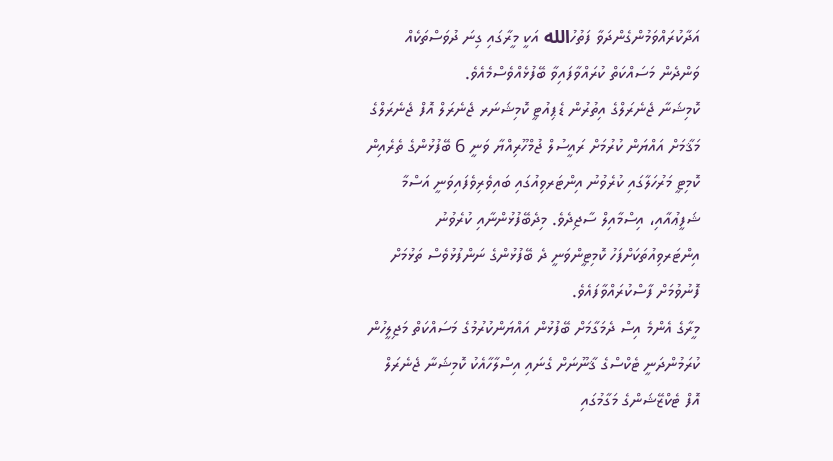އަދާކުރައްވަމުންގެންދަވާ ފަތުހުالله އަކީ މީރާގައި ގިނަ ދުވަސްތަކެއް ވަންދެން މަސައްކަތް ކުރައްވާފައިވާ ބޭފުޅެއްވެސްމެއެވެ.
ކޮމިޝަނާ ޖެނެރަލްގެ އިތުރުން ޑެޕިއުޓީ ކޮމިޝަނަރ ޖެނެރަލް އޮފް ޖެނެރަލްގެ މަޤާމަށް އައްޔަން ކުރުމަށް ރައީސުލް ޖުމްހޫރިއްޔާ ވަނީ 6 ބޭފުޅުންގެ ތެރެއިން ކޮމިޓީ މަރުހަލާގައި ކުރެވުނު އިންޓަރވިއުގައި ބައިވެރިވެފައިވަނީ އަސްމާ ޝަފީޢުއާއި، އިސްމާއިލް ސާޖިދެވެ. މިދެބޭފުޅުންނާއި ކުރެވުނު އިންޓަރވިއުތަކަށްފަހު ކޮމިޓީންވަނީ ދެ ބޭފުޅުންގެ ނަންފުޅުވެސް ތަޅުމަށް ފޮނުވުމަށް ފާސްކުރައްވާފައެވެ.
މީރާގެ އެންމެ އިސް ދެމަގާމަށް ބޭފުޅުން އައްޔަންކުރުމުގެ މަސައްކަތް މަޖިލީހުން ކުރަމުންދަނީ ޓެކްސްގެ ޤާނޫނަށް ގެނައި އިސްލާހާއެކު ކޮމިޝަނާ ޖެނެރަލް އޮފް ޓެކްޒޭޝަންގެ މަގާމުގައި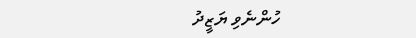ހުންނެވި ޔަޒީދު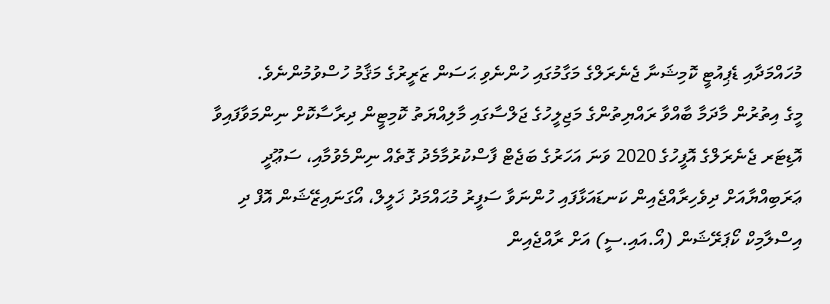މުހައްމަދާއި ޑެޕިއުޓީ ކޮމިޝަނާ ޖެނެރަލްގެ މަގާމުގައި ހުންނެވި ޙަސަން ޒަރީރުގެ މަޤާމު ހުސްވުމުންނެވެ.
މީގެ އިތުރުން މާދަމާ ބާއްވާ ރައްޔިތުންގެ މަޖިލީހުގެ ޖަލްސާގައި މާލިއްޔަތު ކޮމިޓީން ދިރާސާކޮށް ނިންމަވާފައިވާ އޮޑިޓަރ ޖެނެރަލްގެ އޮފީހުގެ 2020 ވަނަ އަހަރުގެ ބަޖެޓް ފާސްކުރުމާމެދު ގޮތެއް ނިންމެވުމާއި، ސަޢޫދީ ޢަރަބިއްޔާއަށް ދިވެހިރާއްޖެއިން ކަނޑައަޅާފައި ހުންނަވާ ސަފީރު މުޙައްމަދު ޚަލީލް، އޯގަނައިޒޭޝަން އޮފް ދި އިސްލާމިކް ކޯޕަރޭޝަން (އޯ.އައި.ސީ) އަށް ރާއްޖެއިން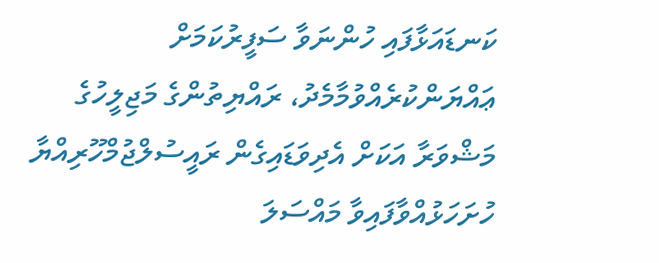ކަނޑައަޅާފައި ހުންނަވާ ސަފީރުކަމަށް ޢައްޔަންކުރެއްވުމާމެދު، ރައްޔިތުންގެ މަޖިލީހުގެ މަޝްވަރާ އަކަށް އެދިވަޑައިގެން ރައީސުލްޖުމްހޫރިއްޔާ ހުށަހަޅުއްވާފައިވާ މައްސަލަ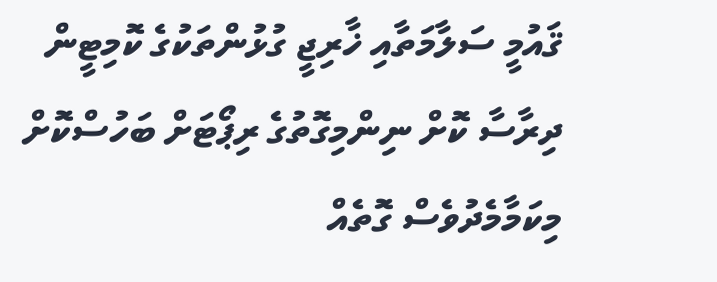ޤައުމީ ސަލާމަތާއި ޚާރިޖީ ގުޅުންތަކުގެ ކޮމިޓީން ދިރާސާ ކޮށް ނިންމިގޮތުގެ ރިޕޯޓަށް ބަހުސްކޮށް މިކަމާމެދުވެސް ގޮތެއް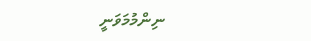ނިންމުމަވަނީ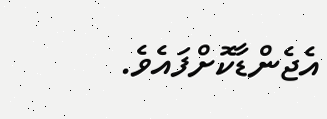އެޖެންޑާކޮށްފައެވެ.